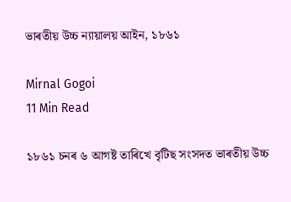ভাৰতীয় উচ্চ ন্যায়ালয় আইন, ১৮৬১

Mirnal Gogoi
11 Min Read

১৮৬১ চনৰ ৬ আগষ্ট তাৰিখে বৃটিছ সংসদত ভাৰতীয় উচ্চ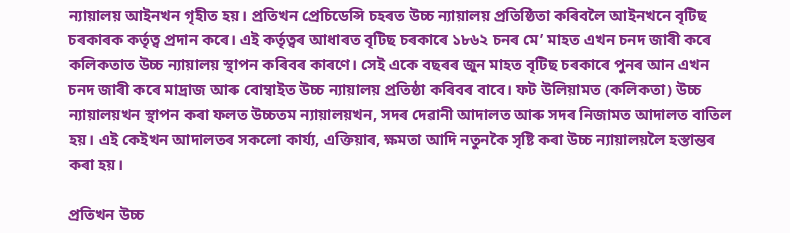ন্যায়ালয় আইনখন গৃহীত হয়। প্রতিখন প্রেচিডেন্সি চহৰত উচ্চ ন্যায়ালয় প্রতিষ্ঠিতা কৰিবলৈ আইনখনে বৃটিছ চৰকাৰক কর্তৃত্ব প্রদান কৰে। এই কর্তৃত্বৰ আধাৰত বৃটিছ চৰকাৰে ১৮৬২ চনৰ মে’ মাহত এখন চনদ জাৰী কৰে কলিকতাত উচ্চ ন্যায়ালয় স্থাপন কৰিবৰ কাৰণে। সেই একে বছৰৰ জুন মাহত বৃটিছ চৰকাৰে পুনৰ আন এখন চনদ জাৰী কৰে মাদ্রাজ আৰু বোম্বাইত উচ্চ ন্যায়ালয় প্রতিষ্ঠা কৰিবৰ বাবে। ফট উলিয়ামত (কলিকতা) উচ্চ ন্যায়ালয়খন স্থাপন কৰা ফলত উচ্চতম ন্যায়ালয়খন, সদৰ দেৱানী আদালত আৰু সদৰ নিজামত আদালত বাতিল হয়। এই কেইখন আদালতৰ সকলো কাৰ্য্য, এক্তিয়াৰ, ক্ষমতা আদি নতুনকৈ সৃষ্টি কৰা উচ্চ ন্যায়ালয়লৈ হস্তান্তৰ কৰা হয়।

প্রতিখন উচ্চ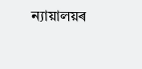ন্যায়ালয়ৰ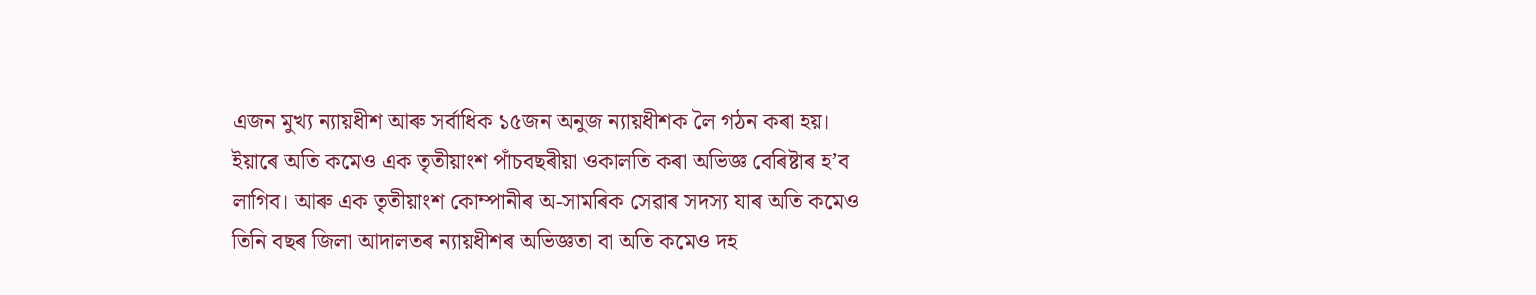এজন মুখ্য ন্যায়ধীশ আৰু সৰ্বাধিক ১৫জন অনুজ ন্যায়ধীশক লৈ গঠন কৰা হয়। ইয়াৰে অতি কমেও এক তৃতীয়াংশ পাঁচবছৰীয়া ওকালতি কৰা অভিজ্ঞ বেৰিষ্টাৰ হ’ব লাগিব। আৰু এক তৃতীয়াংশ কোম্পানীৰ অ-সামৰিক সেৱাৰ সদস্য যাৰ অতি কমেও তিনি বছৰ জিলা আদালতৰ ন্যায়ধীশৰ অভিজ্ঞতা বা অতি কমেও দহ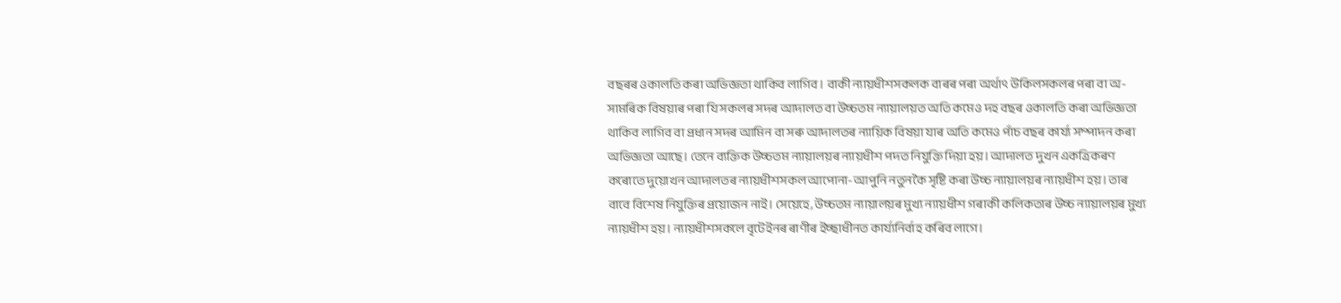বছৰৰ ওকালতি কৰা অভিজ্ঞতা থাকিব লাগিব। বাকী ন্যায়ধীশসকলক বাৰৰ পৰা অৰ্থাৎ উকিলসকলৰ পৰা বা অ-সামৰিক বিষয়াৰ পৰা যি সকলৰ সদৰ আদালত বা উচ্চতম ন্যায়ালয়ত অতি কমেও দহ বছৰ ওকালতি কৰা অভিজ্ঞতা থাকিব লাগিব বা প্রধান সদৰ আমিন বা সৰু আদালতৰ ন্যায়িক বিষয়া যাৰ অতি কমেও পাঁচ বছৰ কাৰ্য্য সম্পাদন কৰা অভিজ্ঞতা আছে। তেনে ব্যক্তিক উচ্চতম ন্যায়ালয়ৰ ন্যায়ধীশ পদত নিযুক্তি দিয়া হয়। আদালত দুখন একত্ৰিকৰণ কৰোতে দুয়োখন আদালতৰ ন্যায়ধীশসকল আপোনা-আপুনি নতুনকৈ সৃষ্টি কৰা উচ্চ ন্যায়ালয়ৰ ন্যায়ধীশ হয়। তাৰ বাবে বিশেষ নিযুক্তিৰ প্রয়োজন নাই। সেয়েহে, উচ্চতম ন্যায়ালয়ৰ মুখ্য ন্যায়ধীশ গৰাকী কলিকতাৰ উচ্চ ন্যায়ালয়ৰ মুখ্য ন্যায়ধীশ হয়। ন্যায়ধীশসকলে বৃটেইনৰ ৰাণীৰ ইচ্ছাধীনত কাৰ্য্যনির্বাহ কৰিব লাগে।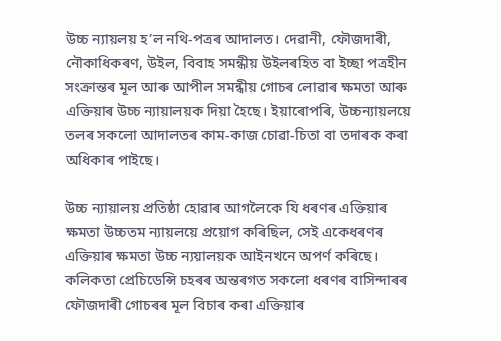উচ্চ ন্যায়লয় হ’ল নথি-পত্ৰৰ আদালত। দেৱানী, ফৌজদাৰী, নৌকাধিকৰণ, উইল, বিবাহ সমন্ধীয় উইলৰহিত বা ইচ্ছা পত্রহীন সংক্ৰান্তৰ মূল আৰু আপীল সমন্ধীয় গোচৰ লোৱাৰ ক্ষমতা আৰু এক্তিয়াৰ উচ্চ ন্যায়ালয়ক দিয়া হৈছে। ইয়াৰোপৰি, উচ্চন্যায়লয়ে তলৰ সকলো আদালতৰ কাম-কাজ চোৱা-চিতা বা তদাৰক কৰা অধিকাৰ পাইছে।

উচ্চ ন্যায়ালয় প্রতিষ্ঠা হোৱাৰ আগলৈকে যি ধৰণৰ এক্তিয়াৰ ক্ষমতা উচ্চতম ন্যায়লয়ে প্রয়োগ কৰিছিল, সেই একেধৰণৰ এক্তিয়াৰ ক্ষমতা উচ্চ ন্যয়ালয়ক আইনখনে অপর্ণ কৰিছে। কলিকতা প্রেচিডেন্সি চহৰৰ অন্তৰগত সকলো ধৰণৰ বাসিন্দাৰৰ ফৌজদাৰী গোচৰৰ মূল বিচাৰ কৰা এক্তিয়াৰ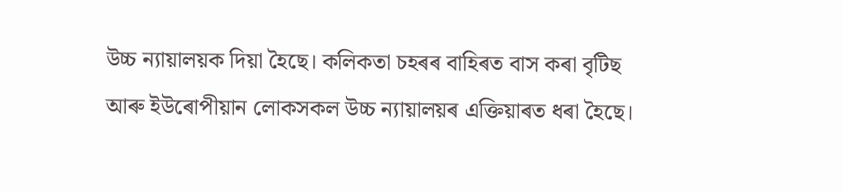উচ্চ ন্যায়ালয়ক দিয়া হৈছে। কলিকতা চহৰৰ বাহিৰত বাস কৰা বৃটিছ আৰু ইউৰোপীয়ান লোকসকল উচ্চ ন্যায়ালয়ৰ এক্তিয়াৰত ধৰা হৈছে।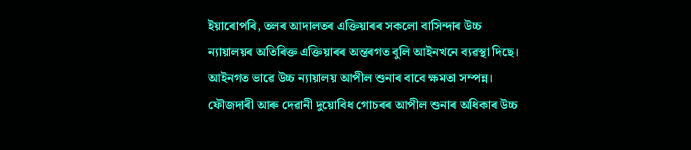ইয়াৰোপৰি, তলৰ আদালতৰ এক্তিয়াৰৰ সকলো বাসিন্দাৰ উচ্চ ন্যায়ালয়ৰ অতিৰিক্ত এক্তিয়াৰৰ অন্তৰগত বুলি আইনখনে ব্যৱস্থা দিছে। আইনগত ভাৱে উচ্চ ন্যায়ালয় আপীল শুনাৰ বাবে ক্ষমতা সম্পন্ন। ফৌজদাৰী আৰু দেৱানী দুয়োবিধ গোচৰৰ আপীল শুনাৰ অধিকাৰ উচ্চ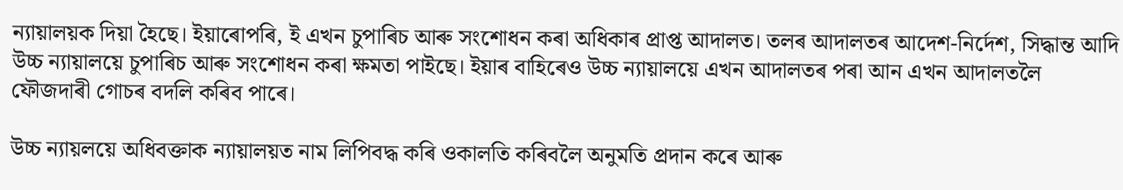ন্যায়ালয়ক দিয়া হৈছে। ইয়াৰোপৰি, ই এখন চুপাৰিচ আৰু সংশোধন কৰা অধিকাৰ প্ৰাপ্ত আদালত। তলৰ আদালতৰ আদেশ-নির্দেশ, সিদ্ধান্ত আদি উচ্চ ন্যায়ালয়ে চুপাৰিচ আৰু সংশোধন কৰা ক্ষমতা পাইছে। ইয়াৰ বাহিৰেও উচ্চ ন্যায়ালয়ে এখন আদালতৰ পৰা আন এখন আদালতলৈ ফৌজদাৰী গোচৰ বদলি কৰিব পাৰে।

উচ্চ ন্যায়লয়ে অধিবক্তাক ন্যায়ালয়ত নাম লিপিবদ্ধ কৰি ওকালতি কৰিবলৈ অনুমতি প্রদান কৰে আৰু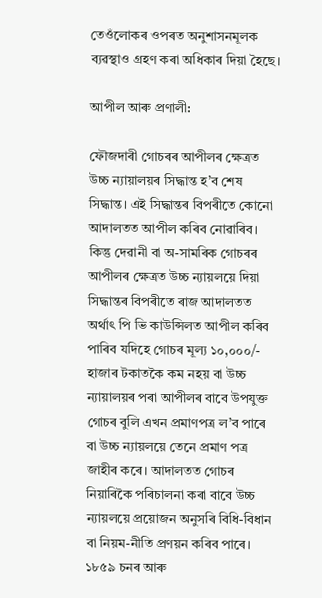তেওঁলোকৰ ওপৰত অনুশাসনমূলক ব্যৱস্থাও গ্রহণ কৰা অধিকাৰ দিয়া হৈছে।

আপীল আৰু প্ৰণালী:

ফৌজদাৰী গোচৰৰ আপীলৰ ক্ষেত্ৰত উচ্চ ন্যায়ালয়ৰ সিদ্ধান্ত হ’ব শেষ সিদ্ধান্ত। এই সিদ্ধান্তৰ বিপৰীতে কোনো আদালতত আপীল কৰিব নোৱাৰিব। কিন্তু দেৱানী বা অ-সামৰিক গোচৰৰ আপীলৰ ক্ষেত্ৰত উচ্চ ন্যায়লয়ে দিয়া সিদ্ধান্তৰ বিপৰীতে ৰাজ আদালতত অর্থাৎ পি ভি কাউন্সিলত আপীল কৰিব পাৰিব যদিহে গোচৰ মূল্য ১০,০০০/- হাজাৰ টকাতকৈ কম নহয় বা উচ্চ ন্যায়ালয়ৰ পৰা আপীলৰ বাবে উপযুক্ত গোচৰ বুলি এখন প্রমাণপত্ৰ ল’ব পাৰে বা উচ্চ ন্যায়লয়ে তেনে প্রমাণ পত্র জাহীৰ কৰে। আদালতত গোচৰ নিয়াৰিকৈ পৰিচালনা কৰা বাবে উচ্চ ন্যায়লয়ে প্রয়োজন অনুসৰি বিধি-বিধান বা নিয়ম-নীতি প্রণয়ন কৰিব পাৰে। ১৮৫৯ চনৰ আৰু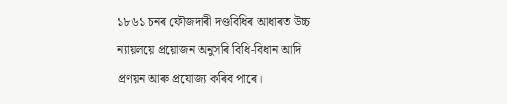১৮৬১ চনৰ ফৌজদাৰী দণ্ডবিধিৰ আধাৰত উচ্চ ন্যায়লয়ে প্রয়োজন অনুসৰি বিধি-বিধান আদি প্রণয়ন আৰু প্ৰযোজ্য কৰিব পাৰে।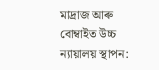মাদ্রাজ আৰু বোম্বাইত উচ্চ ন্যায়ালয় স্থাপন: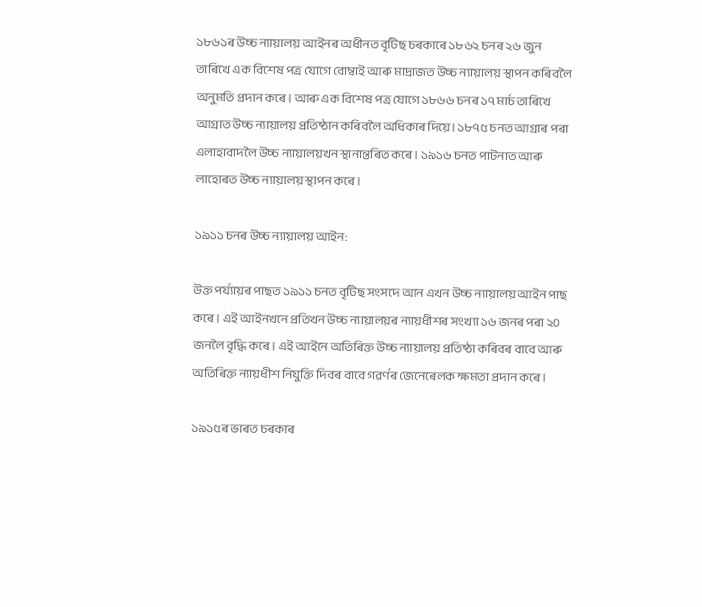১৮৬১ৰ উচ্চ ন্যায়ালয় আইনৰ অধীনত বৃটিছ চৰকাৰে ১৮৬২ চনৰ ২৬ জুন তাৰিখে এক বিশেষ পত্র যোগে বোম্বাই আৰু মাদ্রাজত উচ্চ ন্যায়ালয় স্থাপন কৰিবলৈ অনুমতি প্রদান কৰে। আৰু এক বিশেষ পত্র যোগে ১৮৬৬ চনৰ ১৭ মার্চ তাৰিখে আগ্ৰাত উচ্চ ন্যায়ালয় প্রতিষ্ঠান কৰিবলৈ অধিকাৰ দিয়ে। ১৮৭৫ চনত আগ্ৰাৰ পৰা এলাহাবাদলৈ উচ্চ ন্যায়ালয়খন স্থানান্তৰিত কৰে। ১৯১৬ চনত পাটনাত আৰু লাহোৰত উচ্চ ন্যায়ালয় স্থাপন কৰে।

১৯১১ চনৰ উচ্চ ন্যায়ালয় আইন:

উক্ত পৰ্য্যায়ৰ পাছত ১৯১১ চনত বৃটিছ সংসদে আন এখন উচ্চ ন্যায়ালয় আইন পাছ কৰে। এই আইনখনে প্রতিখন উচ্চ ন্যায়ালয়ৰ ন্যায়ধীশৰ সংখ্যা ১৬ জনৰ পৰা ২০ জনলৈ বৃদ্ধি কৰে। এই আইনে অতিৰিক্ত উচ্চ ন্যায়ালয় প্রতিষ্ঠা কৰিবৰ বাবে আৰু অতিৰিক্ত ন্যায়ধীশ নিযুক্তি দিবৰ বাবে গৱৰ্ণৰ জেনেৰেলক ক্ষমতা প্রদান কৰে।

১৯১৫ৰ ভাৰত চৰকাৰ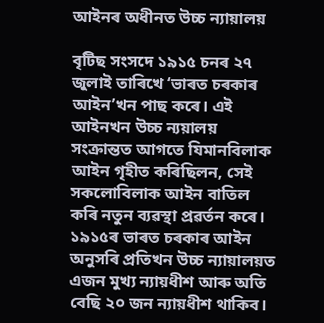আইনৰ অধীনত উচ্চ ন্যায়ালয়

বৃটিছ সংসদে ১৯১৫ চনৰ ২৭ জুলাই তাৰিখে ‘ভাৰত চৰকাৰ আইন’খন পাছ কৰে। এই আইনখন উচ্চ ন্যয়ালয় সংক্রান্তত আগতে যিমানবিলাক আইন গৃহীত কৰিছিলন, সেই সকলোবিলাক আইন বাতিল কৰি নতুন ব্যৱস্থা প্ৰৱৰ্তন কৰে। ১৯১৫ৰ ভাৰত চৰকাৰ আইন অনুসৰি প্ৰতিখন উচ্চ ন্যায়ালয়ত এজন মুখ্য ন্যায়ধীশ আৰু অতি বেছি ২০ জন ন্যায়ধীশ থাকিব।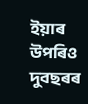ইয়াৰ উপৰিও দুবছৰৰ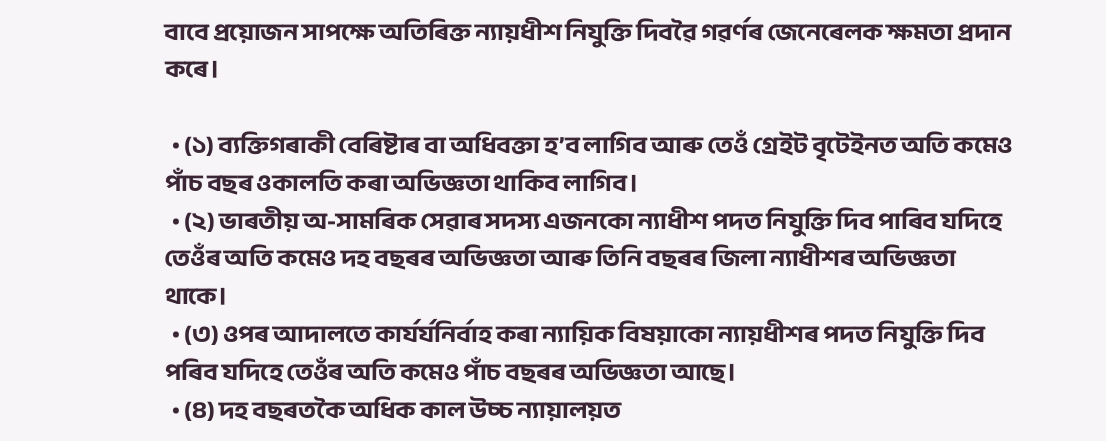বাবে প্রয়োজন সাপক্ষে অতিৰিক্ত ন্যায়ধীশ নিযুক্তি দিবৱৈ গৱৰ্ণৰ জেনেৰেলক ক্ষমতা প্রদান কৰে।

  • (১) ব্যক্তিগৰাকী বেৰিষ্টাৰ বা অধিবক্তা হ’ব লাগিব আৰু তেওঁ গ্রেইট বৃটেইনত অতি কমেও পাঁচ বছৰ ওকালতি কৰা অভিজ্ঞতা থাকিব লাগিব।
  • (২) ভাৰতীয় অ-সামৰিক সেৱাৰ সদস্য এজনকো ন্যাধীশ পদত নিযুক্তি দিব পাৰিব যদিহে তেওঁৰ অতি কমেও দহ বছৰৰ অভিজ্ঞতা আৰু তিনি বছৰৰ জিলা ন্যাধীশৰ অভিজ্ঞতা থাকে।
  • (৩) ওপৰ আদালতে কাৰ্যৰ্যনিৰ্বাহ কৰা ন্যায়িক বিষয়াকো ন্যায়ধীশৰ পদত নিযুক্তি দিব পৰিব যদিহে তেওঁৰ অতি কমেও পাঁচ বছৰৰ অভিজ্ঞতা আছে।
  • (৪) দহ বছৰতকৈ অধিক কাল উচ্চ ন্যায়ালয়ত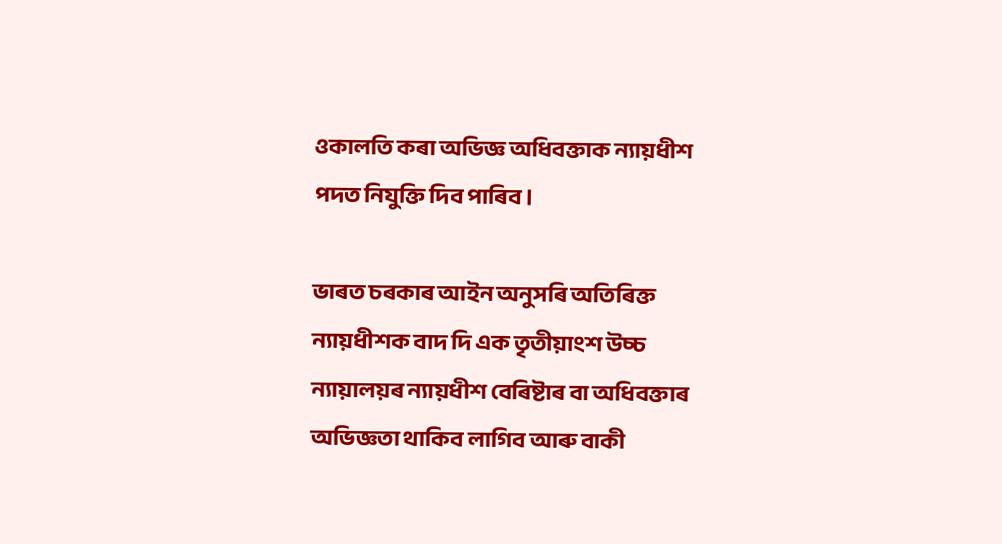ওকালতি কৰা অভিজ্ঞ অধিবক্তাক ন্যায়ধীশ পদত নিযুক্তি দিব পাৰিব।

ভাৰত চৰকাৰ আইন অনুসৰি অতিৰিক্ত ন্যায়ধীশক বাদ দি এক তৃতীয়াংশ উচ্চ ন্যায়ালয়ৰ ন্যায়ধীশ বেৰিষ্টাৰ বা অধিবক্তাৰ অভিজ্ঞতা থাকিব লাগিব আৰু বাকী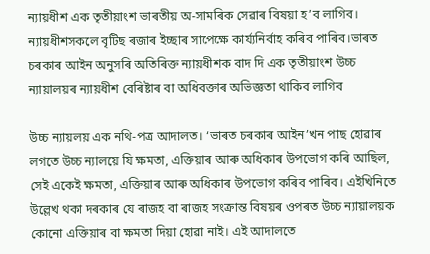ন্যায়ধীশ এক তৃতীয়াংশ ভাৰতীয় অ-সামৰিক সেৱাৰ বিষয়া হ’ব লাগিব। ন্যায়ধীশসকলে বৃটিছ ৰজাৰ ইচ্ছাৰ সাপেক্ষে কাৰ্য্যনিৰ্বাহ কৰিব পাৰিব।ভাৰত চৰকাৰ আইন অনুসৰি অতিৰিক্ত ন্যায়ধীশক বাদ দি এক তৃতীয়াংশ উচ্চ ন্যায়ালয়ৰ ন্যায়ধীশ বেৰিষ্টাৰ বা অধিবক্তাৰ অভিজ্ঞতা থাকিব লাগিব

উচ্চ ন্যায়লয় এক নথি-পত্র আদালত। ‘ভাৰত চৰকাৰ আইন’খন পাছ হোৱাৰ লগতে উচ্চ ন্যালয়ে যি ক্ষমতা, এক্তিয়াৰ আৰু অধিকাৰ উপভোগ কৰি আছিল, সেই একেই ক্ষমতা, এক্তিয়াৰ আৰু অধিকাৰ উপভোগ কৰিব পাৰিব। এইখিনিতে উল্লেখ থকা দৰকাৰ যে ৰাজহ বা ৰাজহ সংক্রান্ত বিষয়ৰ ওপৰত উচ্চ ন্যায়ালয়ক কোনো এক্তিয়াৰ বা ক্ষমতা দিয়া হোৱা নাই। এই আদালতে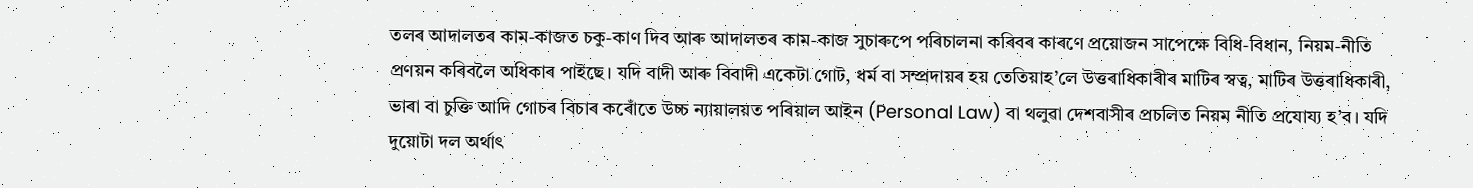তলৰ আদালতৰ কাম-কাজত চকু-কাণ দিব আৰু আদালতৰ কাম-কাজ সুচাৰুপে পৰিচালনা কৰিবৰ কাৰণে প্রয়োজন সাপেক্ষে বিধি-বিধান, নিয়ম-নীতি প্রণয়ন কৰিবলৈ অধিকাৰ পাইছে। যদি বাদী আৰু বিবাদী একেটা গোট, ধর্ম বা সম্প্ৰদায়ৰ হয় তেতিয়াহ’লে উত্তৰাধিকাৰীৰ মাটিৰ স্বত্ব, মাটিৰ উত্তৰাধিকাৰী, ভাৰা বা চুক্তি আদি গোচৰ বিচাৰ কৰোঁতে উচ্চ ন্যায়ালয়ত পৰিয়াল আইন (Personal Law) বা থলুৱা দেশবাসীৰ প্ৰচলিত নিয়ম নীতি প্রযোয্য হ’ব। যদি দুয়োটা দল অর্থাৎ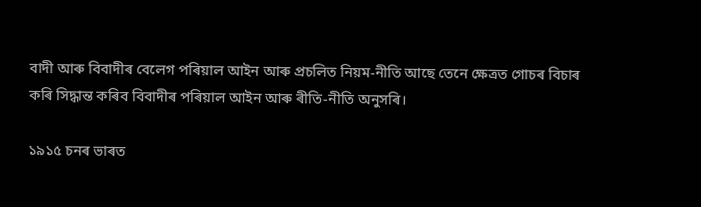বাদী আৰু বিবাদীৰ বেলেগ পৰিয়াল আইন আৰু প্ৰচলিত নিয়ম-নীতি আছে তেনে ক্ষেত্ৰত গোচৰ বিচাৰ কৰি সিদ্ধান্ত কৰিব বিবাদীৰ পৰিয়াল আইন আৰু ৰীতি-নীতি অনুসৰি।

১৯১৫ চনৰ ভাৰত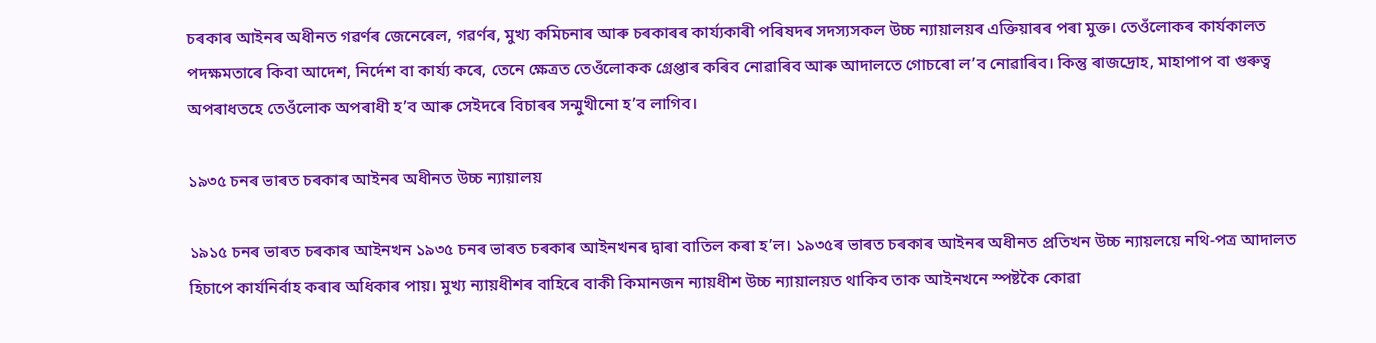চৰকাৰ আইনৰ অধীনত গৱৰ্ণৰ জেনেৰেল, গৱৰ্ণৰ, মুখ্য কমিচনাৰ আৰু চৰকাৰৰ কাৰ্য্যকাৰী পৰিষদৰ সদস্যসকল উচ্চ ন্যায়ালয়ৰ এক্তিয়াৰৰ পৰা মুক্ত। তেওঁলোকৰ কাৰ্যকালত পদক্ষমতাৰে কিবা আদেশ, নির্দেশ বা কাৰ্য্য কৰে, তেনে ক্ষেত্ৰত তেওঁলোকক গ্ৰেপ্তাৰ কৰিব নোৱাৰিব আৰু আদালতে গোচৰো ল’ব নোৱাৰিব। কিন্তু ৰাজদ্রোহ, মাহাপাপ বা গুৰুত্ব অপৰাধতহে তেওঁলোক অপৰাধী হ’ব আৰু সেইদৰে বিচাৰৰ সন্মুখীনো হ’ব লাগিব।

১৯৩৫ চনৰ ভাৰত চৰকাৰ আইনৰ অধীনত উচ্চ ন্যায়ালয়

১৯১৫ চনৰ ভাৰত চৰকাৰ আইনখন ১৯৩৫ চনৰ ভাৰত চৰকাৰ আইনখনৰ দ্বাৰা বাতিল কৰা হ’ল। ১৯৩৫ৰ ভাৰত চৰকাৰ আইনৰ অধীনত প্ৰতিখন উচ্চ ন্যায়লয়ে নথি-পত্র আদালত হিচাপে কার্যনির্বাহ কৰাৰ অধিকাৰ পায়। মুখ্য ন্যায়ধীশৰ বাহিৰে বাকী কিমানজন ন্যায়ধীশ উচ্চ ন্যায়ালয়ত থাকিব তাক আইনখনে স্পষ্টকৈ কোৱা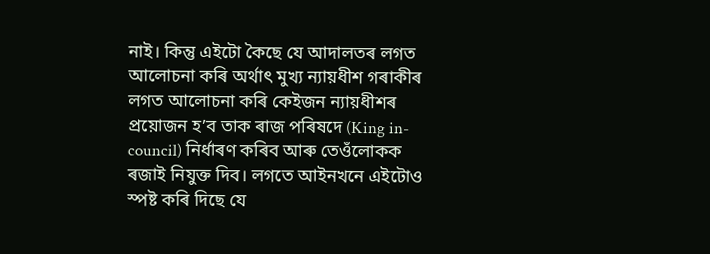নাই। কিন্তু এইটো কৈছে যে আদালতৰ লগত আলোচনা কৰি অৰ্থাৎ মুখ্য ন্যায়ধীশ গৰাকীৰ লগত আলোচনা কৰি কেইজন ন্যায়ধীশৰ প্ৰয়োজন হ’ব তাক ৰাজ পৰিষদে (King in-council) নির্ধাৰণ কৰিব আৰু তেওঁলোকক ৰজাই নিযুক্ত দিব। লগতে আইনখনে এইটোও স্পষ্ট কৰি দিছে যে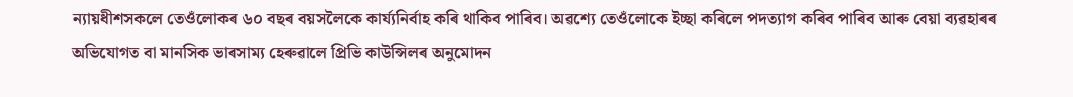ন্যায়ধীশসকলে তেওঁলোকৰ ৬০ বছৰ বয়সলৈকে কার্য্যনির্বাহ কৰি থাকিব পাৰিব। অৱশ্যে তেওঁলোকে ইচ্ছা কৰিলে পদত্যাগ কৰিব পাৰিব আৰু বেয়া ব্যৱহাৰৰ অভিযোগত বা মানসিক ভাৰসাম্য হেৰুৱালে প্রিভি কাউন্সিলৰ অনুমোদন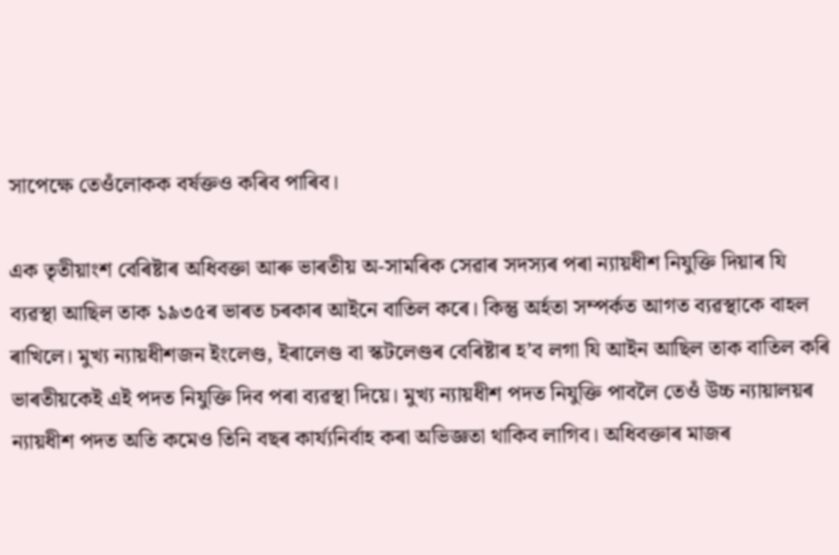সাপেক্ষে তেওঁলোকক বৰ্ষক্তও কৰিব পাৰিব।

এক তৃতীয়াংশ বেৰিষ্টাৰ অধিবক্তা আৰু ভাৰতীয় অ-সামৰিক সেৱাৰ সদস্যৰ পৰা ন্যায়ধীশ নিযুক্তি দিয়াৰ যি ব্যৱস্থা আছিল তাক ১৯৩৫ৰ ভাৰত চৰকাৰ আইনে বাতিল কৰে। কিন্তু অৰ্হতা সম্পৰ্কত আগত ব্যৱস্থাকে বাহল ৰাখিলে। মুখ্য ন্যায়ধীশজন ইংলেণ্ড, ইৰালেণ্ড বা স্কটলেণ্ডৰ বেৰিষ্টাৰ হ’ব লগা যি আইন আছিল তাক বাতিল কৰি ভাৰতীয়কেই এই পদত নিযুক্তি দিব পৰা ব্যৱস্থা দিয়ে। মুখ্য ন্যায়ধীশ পদত নিযুক্তি পাবলৈ তেওঁ উচ্চ ন্যায়ালয়ৰ ন্যায়ধীশ পদত অতি কমেও তিনি বছৰ কাৰ্য্যনিৰ্বাহ কৰা অভিজ্ঞতা থাকিব লাগিব। অধিবক্তাৰ মাজৰ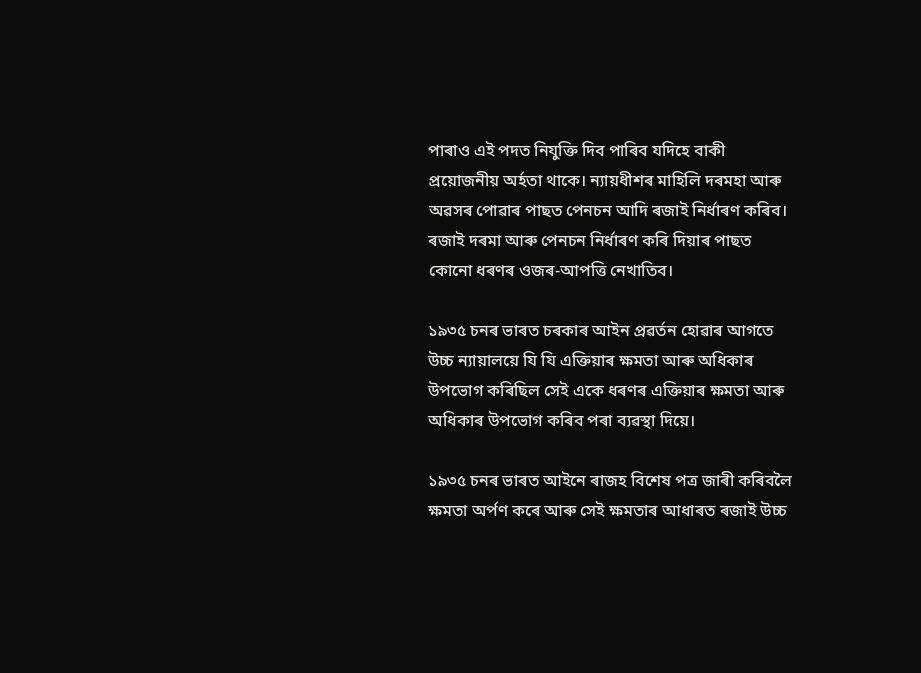পাৰাও এই পদত নিযুক্তি দিব পাৰিব যদিহে বাকী প্রয়োজনীয় অর্হতা থাকে। ন্যায়ধীশৰ মাহিলি দৰমহা আৰু অৱসৰ পোৱাৰ পাছত পেনচন আদি ৰজাই নির্ধাৰণ কৰিব। ৰজাই দৰমা আৰু পেনচন নির্ধাৰণ কৰি দিয়াৰ পাছত কোনো ধৰণৰ ওজৰ-আপত্তি নেখাতিব।

১৯৩৫ চনৰ ভাৰত চৰকাৰ আইন প্ৰৱৰ্তন হোৱাৰ আগতে উচ্চ ন্যায়ালয়ে যি যি এক্তিয়াৰ ক্ষমতা আৰু অধিকাৰ উপভোগ কৰিছিল সেই একে ধৰণৰ এক্তিয়াৰ ক্ষমতা আৰু অধিকাৰ উপভোগ কৰিব পৰা ব্যৱস্থা দিয়ে।

১৯৩৫ চনৰ ভাৰত আইনে ৰাজহ বিশেষ পত্ৰ জাৰী কৰিবলৈ ক্ষমতা অর্পণ কৰে আৰু সেই ক্ষমতাৰ আধাৰত ৰজাই উচ্চ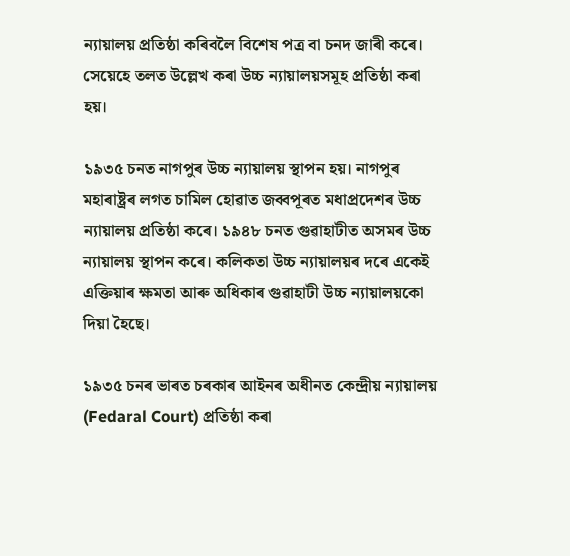ন্যায়ালয় প্রতিষ্ঠা কৰিবলৈ বিশেষ পত্র বা চনদ জাৰী কৰে। সেয়েহে তলত উল্লেখ কৰা উচ্চ ন্যায়ালয়সমূহ প্রতিষ্ঠা কৰা হয়।

১৯৩৫ চনত নাগপুৰ উচ্চ ন্যায়ালয় স্থাপন হয়। নাগপুৰ মহাৰাষ্ট্ৰৰ লগত চামিল হোৱাত জব্বপূৰত মধাপ্ৰদেশৰ উচ্চ ন্যায়ালয় প্রতিষ্ঠা কৰে। ১৯৪৮ চনত গুৱাহাটীত অসমৰ উচ্চ ন্যায়ালয় স্থাপন কৰে। কলিকতা উচ্চ ন্যায়ালয়ৰ দৰে একেই এক্তিয়াৰ ক্ষমতা আৰু অধিকাৰ গুৱাহাটী উচ্চ ন্যায়ালয়কো দিয়া হৈছে।

১৯৩৫ চনৰ ভাৰত চৰকাৰ আইনৰ অধীনত কেন্দ্রীয় ন্যায়ালয় (Fedaral Court) প্রতিষ্ঠা কৰা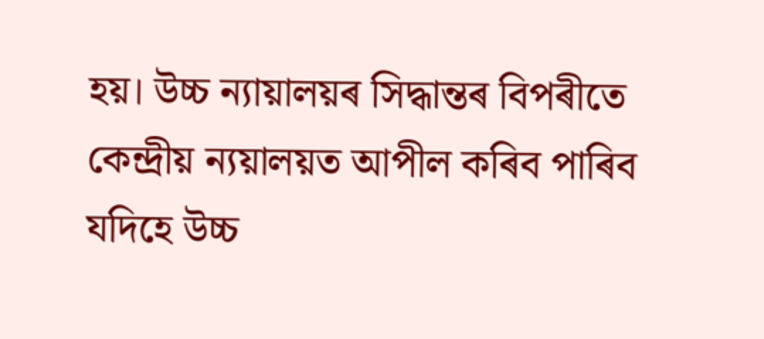হয়। উচ্চ ন্যায়ালয়ৰ সিদ্ধান্তৰ বিপৰীতে কেন্দ্রীয় ন্যয়ালয়ত আপীল কৰিব পাৰিব যদিহে উচ্চ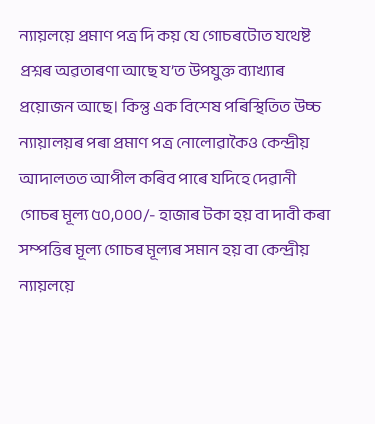ন্যায়লয়ে প্রমাণ পত্র দি কয় যে গোচৰটোত যথেষ্ট প্ৰশ্নৰ অৱতাৰণা আছে য’ত উপযুক্ত ব্যাখ্যাৰ প্ৰয়োজন আছে। কিন্তু এক বিশেষ পৰিস্থিতিত উচ্চ ন্যায়ালয়ৰ পৰা প্ৰমাণ পত্র নোলোৱাকৈও কেন্দ্রীয় আদালতত আপীল কৰিব পাৰে যদিহে দেৱানী গোচৰ মূল্য ৫০,০০০/- হাজাৰ টকা হয় বা দাবী কৰা সম্পত্তিৰ মূল্য গোচৰ মূল্যৰ সমান হয় বা কেন্দ্রীয় ন্যায়লয়ে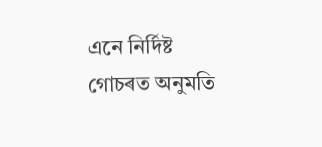এনে নির্দিষ্ট গোচৰত অনুমতি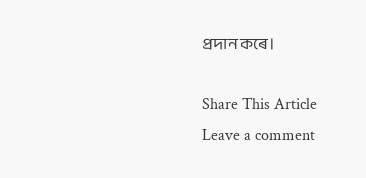প্ৰদান কৰে।

Share This Article
Leave a comment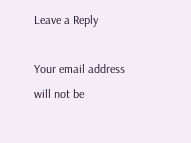Leave a Reply

Your email address will not be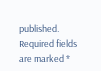published. Required fields are marked *